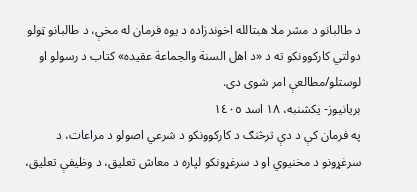د طالبانو د مشر ملا هبتالله اخوندزاده د یوه فرمان له مخې، د طالبانو ټولو دولتي کارکوونکو ته د «د اهل السنة والجماعة عقیده» کتاب د رسولو او لوستلو/مطالعې امر شوی دی.
بریانیوز- یکشنبه، ١٨ اسد ١٤٠٥
په فرمان کې د دې ترڅنګ د کارکوونکو د شرعي اصولو د مراعات، د سرغړونو د مخنیوي او د سرغړونکو لپاره د معاش تعلیق، د وظیفې تعلیق،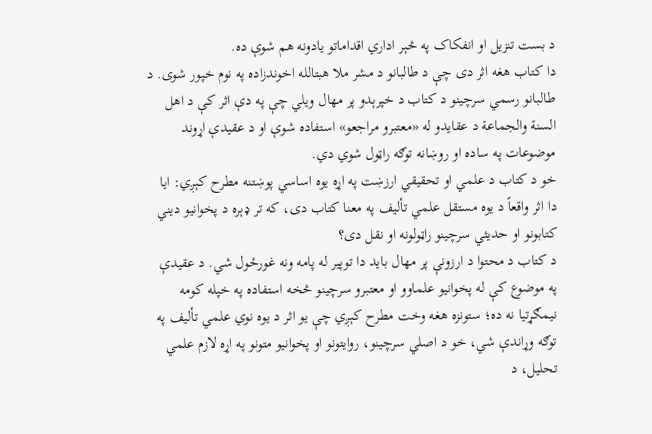د بست تنزیل او انفکاک په څېر اداري اقداماتو یادونه هم شوې ده.
دا کتاب هغه اثر دی چې د طالبانو د مشر ملا هبتالله اخوندزاده په نوم خپور شوی. د طالبانو رسمي سرچینو د کتاب د خپرېدو پر مهال ویلي چې په دې اثر کې د اهل السنة والجماعة د عقایدو له «معتبرو مراجعو» استفاده شوې او د عقیدې اړوند موضوعات په ساده او روښانه توګه راټول شوي دي.
خو د کتاب د علمي او تحقیقي ارزښت په اړه یوه اساسي پوښتنه مطرح کېږي: ایا دا اثر واقعاً د یوه مستقل علمي تألیف په معنا کتاب دی، که تر ډېره د پخوانیو دیني کتابونو او حدیثي سرچینو راټولونه او نقل دی؟
د کتاب د محتوا د ارزونې پر مهال باید دا توپیر له پامه ونه غورځول شي. د عقیدې په موضوع کې له پخوانیو علماوو او معتبرو سرچینو څخه استفاده په خپله کومه نیمګړتیا نه ده؛ ستونزه هغه وخت مطرح کېږي چې یو اثر د یوه نوي علمي تألیف په توګه وړاندې شي، خو د اصلي سرچینو، روایتونو او پخوانیو متونو په اړه لازم علمي تحلیل، د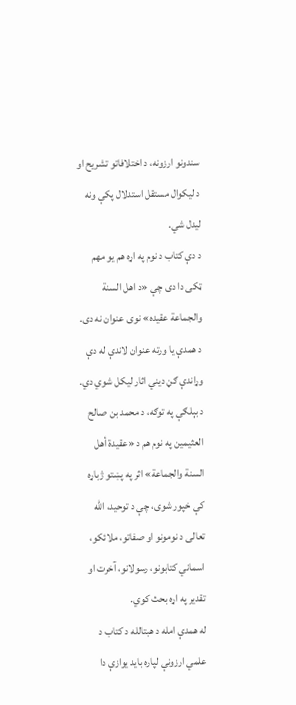سندونو ارزونه، د اختلافاتو تشریح او د لیکوال مستقل استدلال پکې ونه لیدل شي.
د دې کتاب د نوم په اړه هم یو مهم ټکی دا دی چې «د اهل السنة والجماعة عقیده» نوی عنوان نه دی. د همدې یا ورته عنوان لاندې له دې وړاندې ګڼ دیني اثار لیکل شوي دي. د بېلګې په توګه، د محمد بن صالح العثیمین په نوم هم د «عقیدة أهل السنة والجماعة» اثر په پښتو ژباړه کې خپور شوی، چې د توحید، الله تعالی د نومونو او صفاتو، ملائکو، اسماني کتابونو، رسولانو، آخرت او تقدیر په اړه بحث کوي.
له همدې امله د هبتالله د کتاب د علمي ارزونې لپاره باید یوازې دا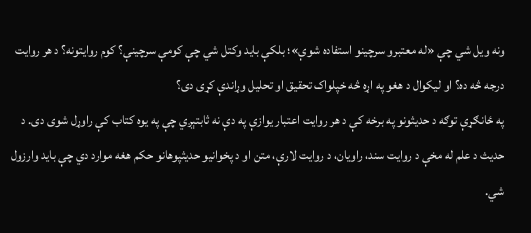ونه ویل شي چې «له معتبرو سرچینو استفاده شوې»؛ بلکې باید وکتل شي چې کومې سرچینې؟ کوم روایتونه؟ د هر روایت درجه څه ده؟ او لیکوال د هغو په اړه څه خپلواک تحقیق او تحلیل وړاندې کړی دی؟
په ځانګړې توګه د حدیثونو په برخه کې د هر روایت اعتبار یوازې په دې نه ثابتېږي چې په یوه کتاب کې راوړل شوی دی. د حدیث د علم له مخې د روایت سند، راویان، د روایت لارې، متن او د پخوانیو حدیثپوهانو حکم هغه موارد دي چې باید وارزول شي.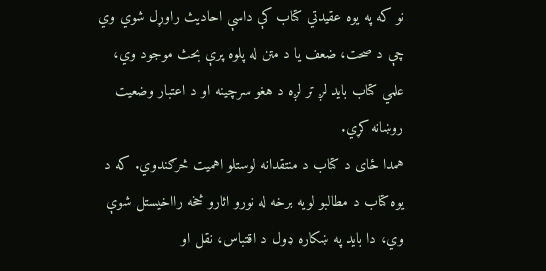نو که په یوه عقیدتي کتاب کې داسې احادیث راوړل شوي وي چې د صحت، ضعف یا د متن له پلوه پرې بحث موجود وي، علمي کتاب باید لږ تر لږه د هغو سرچینه او د اعتبار وضعیت روښانه کړي.
همدا ځای د کتاب د منتقدانه لوستلو اهمیت څرګندوي. که د یوه کتاب د مطالبو لویه برخه له نورو اثارو څخه رااخیستل شوې وي، دا باید په ښکاره ډول د اقتباس، نقل او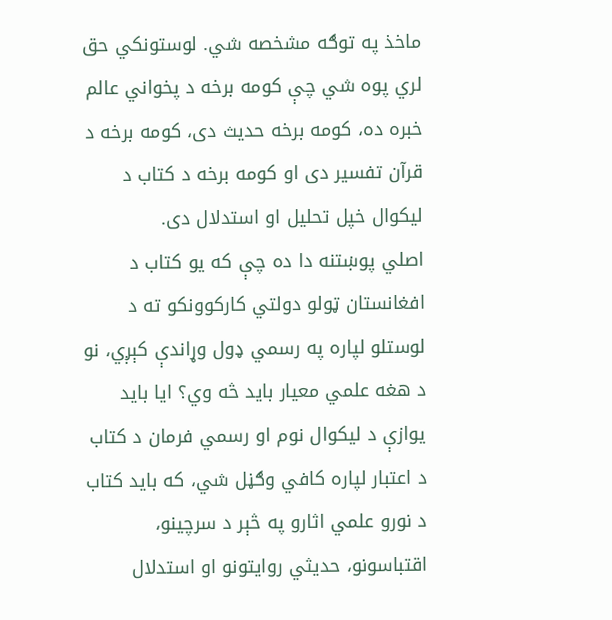ماخذ په توګه مشخصه شي. لوستونکي حق لري پوه شي چې کومه برخه د پخواني عالم خبره ده، کومه برخه حدیث دی، کومه برخه د قرآن تفسیر دی او کومه برخه د کتاب د لیکوال خپل تحلیل او استدلال دی.
اصلي پوښتنه دا ده چې که یو کتاب د افغانستان ټولو دولتي کارکوونکو ته د لوستلو لپاره په رسمي ډول وړاندې کېږي، نو د هغه علمي معیار باید څه وي؟ ایا باید یوازې د لیکوال نوم او رسمي فرمان د کتاب د اعتبار لپاره کافي وګڼل شي، که باید کتاب د نورو علمي اثارو په څېر د سرچینو، اقتباسونو، حدیثي روایتونو او استدلال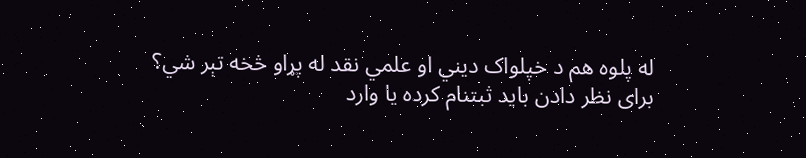له پلوه هم د خپلواک دیني او علمي نقد له پړاو څخه تېر شي؟
برای نظر دادن باید ثبتنام کرده یا وارد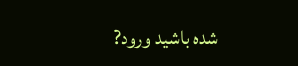شده باشید ورود?